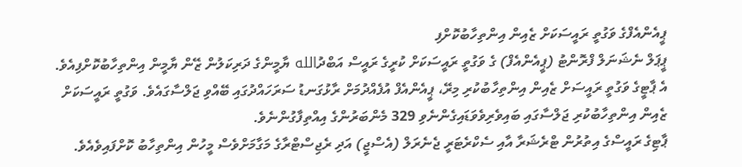ޕީއެންއެފްގެ ވަގުތީ ރައީސަކަށް ޒެއިން އިންތިހާބުކޮށްފި
ޕީޕަލް ނެޝަނަލް ފްރޮންޓު (ޕީއެންއެފް) ގެ ވަގުތީ ރައީސަކަށް ކުރީގެ ރައީސް އަބްދުالله ޔާމީންގެ ދަރިކަލުން ޒޭން ޔާމީން އިންތިހާބުކޮށްފިއެވެ.
އެ ޕާޓީގެ ވަގުތީ ރައީސަށް ޒެއިން އިންތިހާބުކުރި މިރޭ، ޕީއެންއެފް އުފެއްދުމަށް ރާޅުގަނޑު ސަރަހައްދުގައި ބޭއްވި ޖަލްސާގައެވެ. ވަގުތީ ރައީސަކަށް ޒެއިން އިންތިހާބުކުރި ޖަލްސާގައި ބައިވެރިވެވަޑައިގެންނެވި 329 މެންބަރުންގެ އިއްތިފާގުންނެވެ.
ޕާޓިގެ ރައީސްގެ އިތުރުން ޓްރެޝަރާ އާއި ސެކްރެޓަރީ ޖެނެރަލް (އެސްޖީ) އަދި ރެޖިސްޓްރާގެ މަގާމަށްވެސް މީހުން އިންތިހާބު ކޮށްފައިވެއެވެ.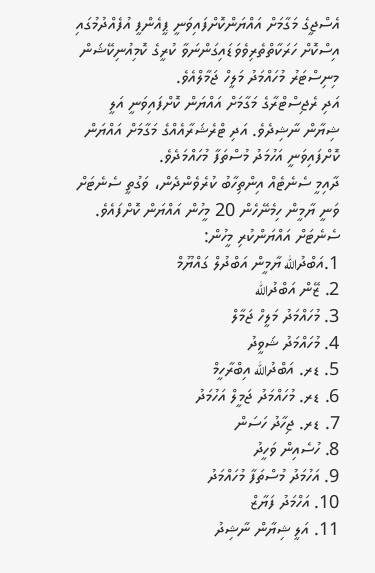އެސްޖީގެ މަގާމަށް އައްޔަންކޮށްފައިވަނީ ޕީއެންފީ އުފެއްދުމުގައި އިސްކޮށް ހަރަކާތްތެރިވެވަޑައިގަންނަވާ ކުރީގެ ކޮމިއުނިކޭޝަން މިނިސްޓަރު މުހައްމަދު މަލީހް ޖަމާލްއެވެ.
އަދި ރެޖިސްޓްރާގެ މަގާމަށް އައްޔަން ކޮށްފައިވަނީ އަލީ ޝިޔާން ނާޝިދެވެ. އަދި ޓްރެޝަރާއެއްގެ މަގާމަށް އައްޔަން ކޮށްފައިވަނީ އަހުމަދު މުސްތަފާ މުހައްމަދެވެ.
ދާއިމީ ސެނެޓެއް އިންތިހާބު ކުރެވެންދެން، ވަގުތީ ސެނެޓަށް ވަނީ ޔާމީން ހިމެނޭހެން 20 މީހުން އައްޔަން ކޮށްފައެވެ.
ސެނެޓަށް އައްޔަންކުރި މީހުން:
1.އަބްދުالله ޔާމީން އަބްދުލް ގައްޔޫމް
2. ޒޭން އަބްދުالله
3. މުހައްމަދު މަލީހް ޖަމާލް
4. މުހައްމަދު ޝަވީދު
5. ޑރ. އަބްދުالله އިބްރާހީމް
6. ޑރ. މުހައްމަދު ޖަމީލް އަހުމަދު
7. ޑރ. ޖިހާދު ހަސަން
8. ހުސެއިން ވަހީދު
9. އަހުމަދު މުސްތަފާ މުހައްމަދު
10. އަހްމަދު ފަޔާޒް
11. އަލީ ޝިޔާން ނާޝިދު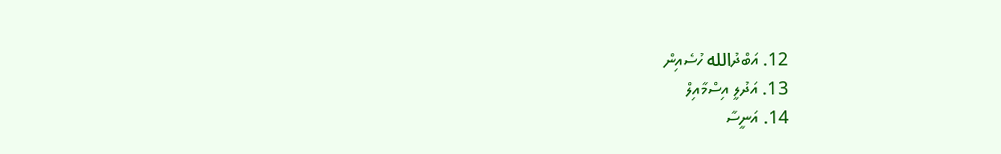12. އަބްދުالله ހުސެއިން
13. އަދުލީ އިސްމާއިލް
14. އަނީސާ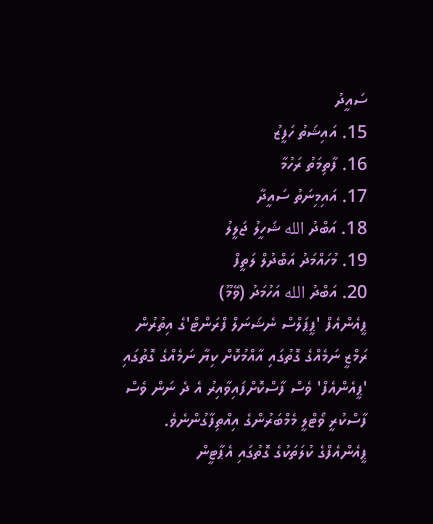ސައީދު
15. އައިޝަތު ހަފީޒު
16. ފާތިމަތު ރަހުމާ
17. އައިމިނަތު ސައީދާ
18. އަބްދު الله ޝަހީލު ޖަލީލު
19. މުހައްމަދު އަބްދުލް ލަތީފް
20. އަބްދު الله އަހުމަދު (ވޭމޫ)
ޕީއެންއެފް 'ޕީޕަލްސް ނެޝަނަލް ފްރަންޓް'ގެ އިތުރުން ރަމްޒީ ނަމެއްގެ ގޮތުގައި އާއްމުކޮށް ކިޔާ ނަމެއްގެ ގޮތުގައި 'ޕީއެންއެފް' ވެސް ފާސްކޮށްފައިވާއިރު އެ ދެ ނަން ވެސް ފާސްކުރީ ވޯޓްލީ މެމްބަރުންގެ އިއްތިފާގުންނެވެ.
ޕީއެންއެފްގެ ކުލަތަކުގެ ގޮތުގައި އެޕާޓީން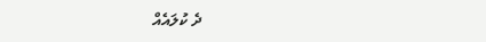ދެ ކުލައެއް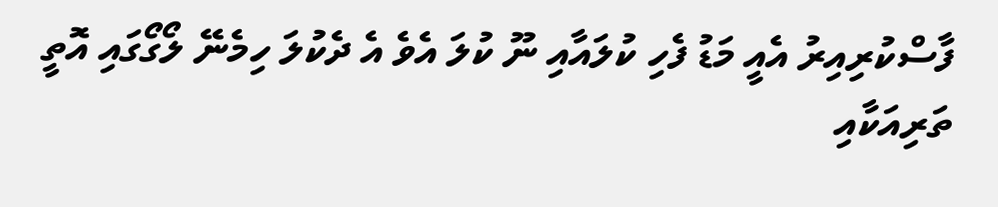ފާސްކުރިއިރު އެއީ މަޑު ފެހި ކުލައާއި ނޫ ކުލަ އެވެ އެ ދެކުލަ ހިމެނޭ ލޯގޯގައި އޮތީ ތަރިއަކާއި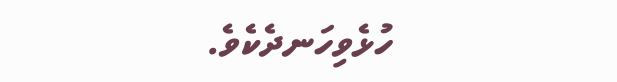ހުޅެވިހަނދެކެވެ.